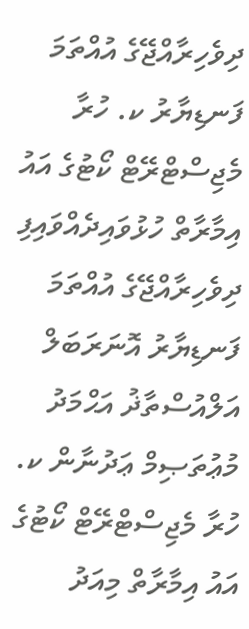ދިވެހިރާއްޖޭގެ އުއްތަމަ ފަނޑިޔާރު ކ. ހުރާ މެޖިސްޓްރޭޓް ކޯޓުގެ އައު އިމާރާތް ހުޅުވައިދެއްވައިފި
ދިވެހިރާއްޖޭގެ އުއްތަމަ ފަނޑިޔާރު އޮނަރަބަލް އަލްއުސްތާޛު އަޙްމަދު މުޢުތަޞިމް ޢަދުނާން ކ. ހުރާ މެޖިސްޓްރޭޓް ކޯޓުގެ އައު އިމާރާތް މިއަދު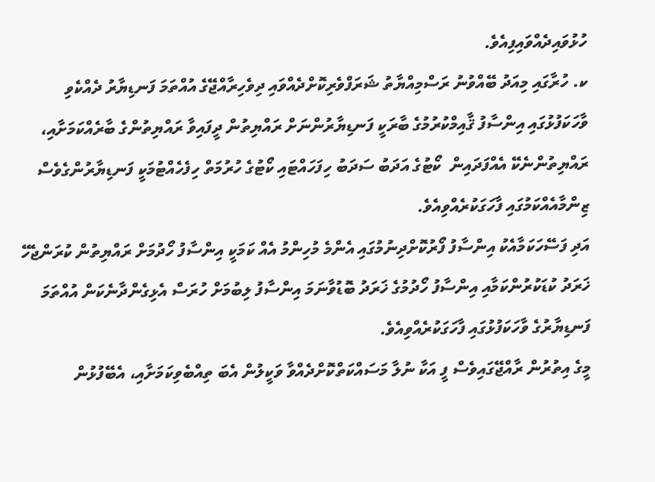ހުޅުވައިދެއްވައިފިއެވެ.
ކ. ހުރާގައި މިއަދު ބޭއްވުނު ރަސްމިއްޔާތު ޝަރަފްވެރިކޮށްދެއްވައި ދިވެހިރާއްޖޭގެ އުއްތަމަ ފަނޑިޔާރު ދެއްކެވި ވާހަކަފުޅުގައި އިންސާފު ޤާއިމްކުރުމުގެ ބާރަކީ ފަނޑިޔާރުންނަށް ރައްޔިތުން ދީފައިވާ ރައްޔިތުންގެ ބާރެއްކަމަށާއި، ރައްޔިތުންނެކޭ އެއްފަދައިން  ކޯޓުގެ އަދަބު ސަދަބު ހިފަހައްޓައި ކޯޓުގެ ހުރުމަތް ހިފެހެއްޓުމަކީ ފަނޑިޔާރުންގެވެސް ޒިންމާއެއްކަމުގައި ފާހަގަކުރެއްވިއެވެ.
އަދި ފަސޭހަކަމާއެކު އިންސާފު ފޯރުކޮށްދިނުމުގައި އެންމެ މުހިންމު އެއް ކަމަކީ އިންސާފު ހޯދުމަށް ރައްޔިތުން ކުރަންޖެހޭ ޚަރަދު ކުޑަކުރުންކަމާއި އިންސާފު ހޯދުމުގެ ޚަރަދު ބޮޑުވާނަމަ އިންސާފު ލިބުމަށް ހުރަސް އެޅިގެންދާނެކަން އުއްތަމަ ފަނޑިޔާރުގެ ވާހަކަފުޅުގައި ފާހަގަކުރެއްވިއެވެ.
މީގެ އިތުރުން ރާއްޖޭގައިވެސް ފީ އަކާ ނުލާ މަސައްކަތްކޮށްދެއްވާ ވަކީލުން އެބަ ތިއްބެވިކަމަށާއި، އެބޭފުޅުން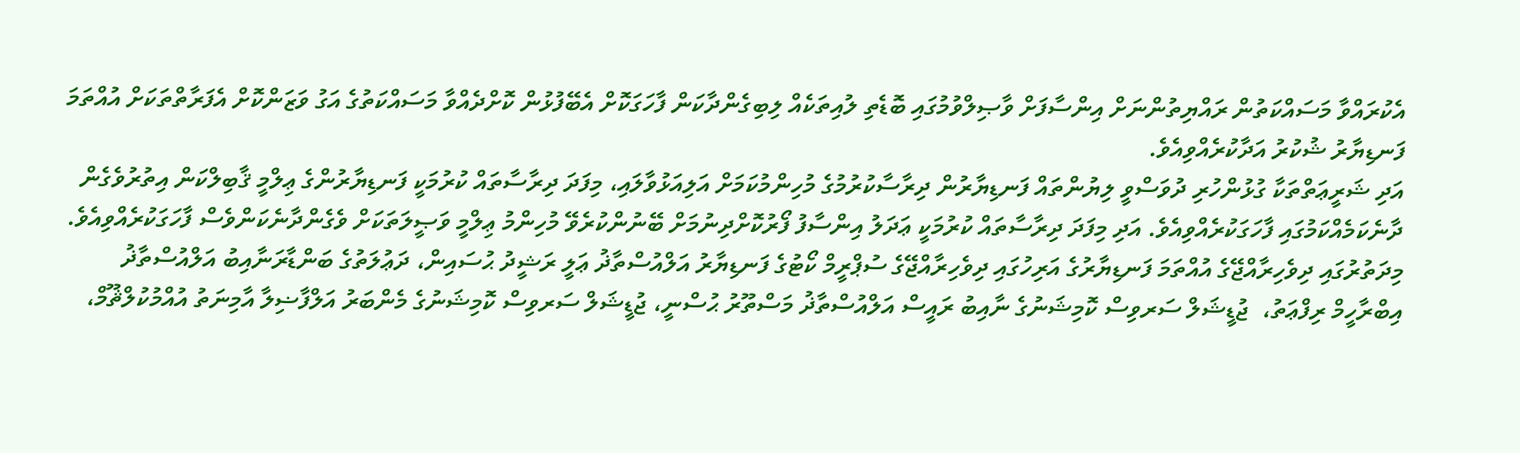އެކުރައްވާ މަސައްކަތުން ރައްޔިތުންނަށް އިންސާފަށް ވާޞިލްވުމުގައި ބޮޑެތި ލުއިތަކެއް ލިބިގެންދާކަން ފާހަގަކޮށް އެބޭފުޅުން ކޮށްދެއްވާ މަސައްކަތުގެ އަގު ވަޒަންކޮށް އެފަރާތްތަކަށް އުއްތަމަ ފަނޑިޔާރު ޝުކުރު އަދާކުރެއްވިއެވެ.
އަދި ޝަރީޢަތްތަކާ ގުޅުންހުރި ދުވަސްވީ ލިޔުންތައް ފަނޑިޔާރުން ދިރާސާކުރުމުގެ މުހިންމުކަމަށް އަލިއަޅުވާލައި، މިފަދަ ދިރާސާތައް ކުރުމަކީ ފަނޑިޔާރުންގެ ޢިލްމީ ޤާބިލްކަން އިތުރުވެގެން ދާނެކަމެއްކަމުގައި ފާހަގަކުރެއްވިއެވެ. އަދި މިފަދަ ދިރާސާތައް ކުރުމަކީ ޢަދަލު އިންސާފު ފޯރުކޮށްދިނުމަށް ބޭނުންކުރެވޭ މުހިންމު ޢިލްމީ ވަޞީލަތަކަށް ވެގެންދާނެކަންވެސް ފާހަގަކުރެއްވިއެވެ.
މިދަތުރުގައި ދިވެހިރާއްޖޭގެ އުއްތަމަ ފަނޑިޔާރުގެ އަރިހުގައި ދިވެހިރާއްޖޭގެ ސުޕްރީމް ކޯޓުގެ ފަނޑިޔާރު އަލްއުސްތާޛު ޢަލީ ރަޝީދު ޙުސައިން، ދަޢުލަތުގެ ބަންޑާރަނާއިބު އަލްއުސްތާޛު އިބްރާހީމް ރިފްޢަތު،  ޖުޑީޝަލް ސަރވިސް ކޮމިޝަނުގެ ނާއިބު ރައީސް އަލްއުސްތާޛު މަސްތޫރު ޙުސްނީ، ޖުޑީޝަލް ސަރވިސް ކޮމިޝަނުގެ މެންބަރު އަލްފާޟިލާ އާމިނަތު އުއްމުކުލްޘޫމް،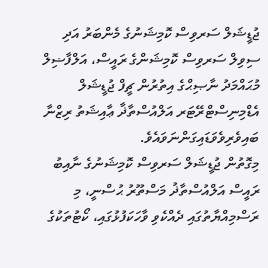ޖުޑީޝަލް ސަރވިސް ކޮމިޝަނުގެ މެންބަރު އަދި ސިވިލް ސަރވިސް ކޮމިޝަންގެ ރައީސް، އަލްފާޟިލް މުޙައްމަދު ނާޞިޙްގެ އިތުރުން ޗީފް ޖުޑީޝަލް އެޑްމިނިސްޓްރޭޓަރ އަލްއުސްތާޛާ ޢާއިޝަތު ރިޒްނާ ބައިވެރިވެވަޑައިގަންނަވައެވެ.
މިގޮތުން ޖުޑީޝަލް ސަރވިސް ކޮމިޝަނުގެ ނާއިބު ރައީސް އަލްއުސްތާޛު މަސްތޫރު ޙުސްނީ، މި ރަސްމިއްޔާތުގައި ދެއްކެވި ވާހަކަފުޅުގައި، ކޯޓުތަކުގެ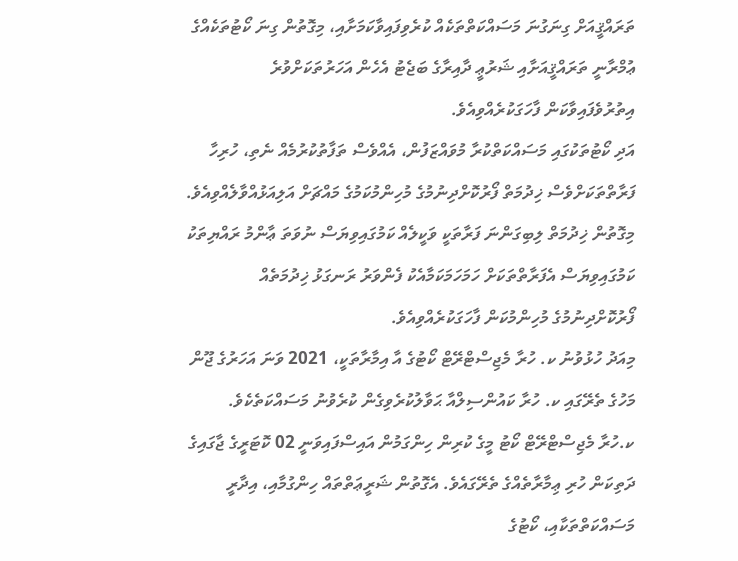ތަރައްޤީއަށް ގިނަގުނަ މަސައްކަތްތަކެއް ކުރެވިފައިވާކަމަށާއި، މިގޮތުން ގިނަ ކޯޓުތަކެއްގެ ޢުމްރާނީ ތަރައްޤީއަށާއި ޝަރުޢީ ދާއިރާގެ ބަޖެޓު އެހެން އަހަރުތަކަށްވުރެ އިތުރުވެފައިވާކަން ފާހަގަކުރެއްވިއެވެ.
އަދި ކޯޓުތަކުގައި މަސައްކަތްކުރާ މުވައްޒަފުން، އެއްވެސް ތަފާތުކުރުމެއް ނެތި، ހުރިހާ ފަރާތްތަކަށްވެސް ޚިދުމަތް ފޯރުކޮށްދިނުމުގެ މުހިންމުކަމުގެ މައްޗަށް އަލިއަޅުއްވާލެއްވިއެވެ. މިގޮތުން ޚިދުމަތް ލިބިގަންނަ ފަރާތަކީ ވަކީލެއް ކަމުގައިވިޔަސް ނުވަތަ ޢާންމު ރައްޔިތަކު ކަމުގައިވިޔަސް އެފަރާތްތަކަށް ހަމަހަމަކަމާއެކު ފެންވަރު ރަނގަޅު ޚިދުމަތެއް ފޯރުކޮށްދިނުމުގެ މުހިންމުކަން ފާހަގަކުރެއްވިއެވެ.
މިއަދު ހުޅުވުނު ކ. ހުރާ މެޖިސްޓްރޭޓް ކޯޓުގެ އާ އިމާރާތަކީ، 2021 ވަނަ އަހަރުގެ ޖޫން މަހުގެ ތެރޭގައި ކ. ހުރާ ކައުންސިލްއާ ޙަވާލުކުރެވިގެން ކުރެވުނު މަސައްކަތެކެވެ.
ކ.ހުރާ މެޖިސްޓްރޭޓް ކޯޓު މީގެ ކުރިން ހިންގަމުން އައިސްފައިވަނީ 02 ކޮޓަރީގެ ޖާގައިގެ ދަތިކަން ހުރި ޢިމާރާތެއްގެ ތެރޭގައެވެ. އެގޮތުން ޝަރީޢަތްތައް ހިންގުމާއި، އިދާރީ މަސައްކަތްތަކާއި، ކޯޓުގެ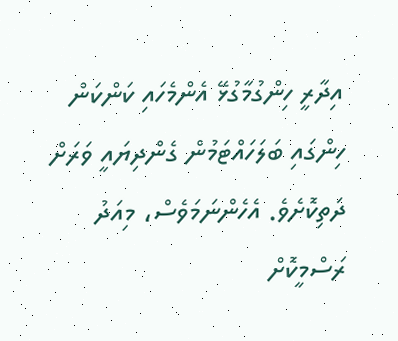އިދާރީ ހިންގުމާގުޅޭ އެންމެހައި ކަންކަން ހިންގައި ބަލަހައްޓަމުން ގެންދިޔައީ ވަރަށް ދަތިކޮށެވެ. އެހެންނަމަވެސް، މިއަދު ރަސްމީކޮށް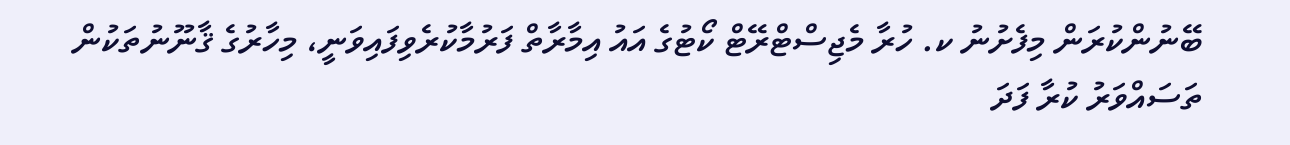ބޭނުންކުރަން މިފެށުނު ކ. ހުރާ މެޖިސްޓްރޭޓް ކޯޓުގެ އައު އިމާރާތް ފަރުމާކުރެވިފައިވަނީ، މިހާރުގެ ޤާނޫނުތަކުން ތަސައްވަރު ކުރާ ފަދަ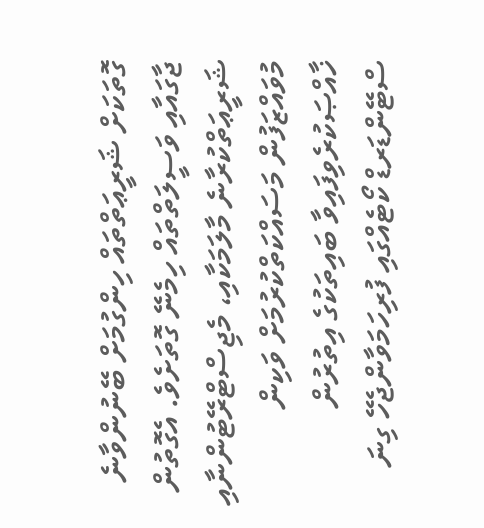ގޮތަކަށް ޝަރީޢަތްތައް ހިންގުމަށް ބޭނުންވާނެ ޖާގައާއި ވަސީލަތްތައް ހިމެނޭ ގޮތަށެވެ. އެގޮތުން ޝަރީޢަތްކުރާނެ މާލަމަކާއި، މެޖިސްޓްރޭޓުންނާއި މުވައްޒަފުން މަސައްކަތްކުރުމަށް ވަކިން ޚާއްޞަކުރެވިފައިވާ ބައިތަކުގެ އިތުރުން ސްޓޭންޑަރޑް ކޯޓެއްގައި ފުރިހަމަވާންޖެހޭ ގިނަ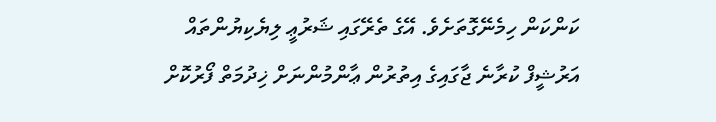ކަންކަން ހިމެނޭގޮތަށެވެ. އޭގެ ތެރޭގައި ޝަރުޢީ ލިޔެކިޔުންތައް އަރުޝީފް ކުރާނެ ޖާގައިގެ އިތުރުން ޢާންމުންނަށް ޚިދުމަތް ފޯރުކޮށް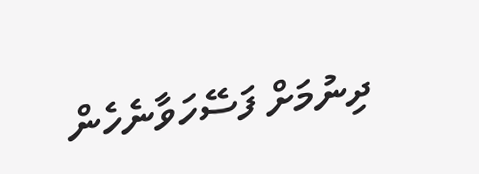ދިނުމަށް ފަސޭހަވާނެހެން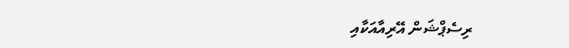ރިސެޕްޝަން އޭރިއާއަކާއި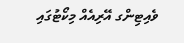ވެއިޓިންގ އޭރިއެއް މިކޯޓުގައި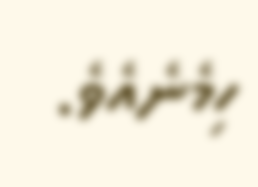ހިމެނެއެވެ.